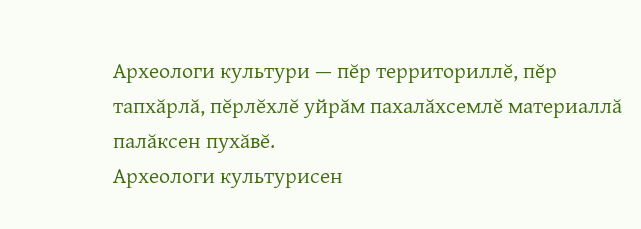Археологи культури — пĕр территориллĕ, пĕр тапхăрлă, пĕрлĕхлĕ уйрăм пахалăхсемлĕ материаллă палăксен пухăвĕ.
Археологи культурисен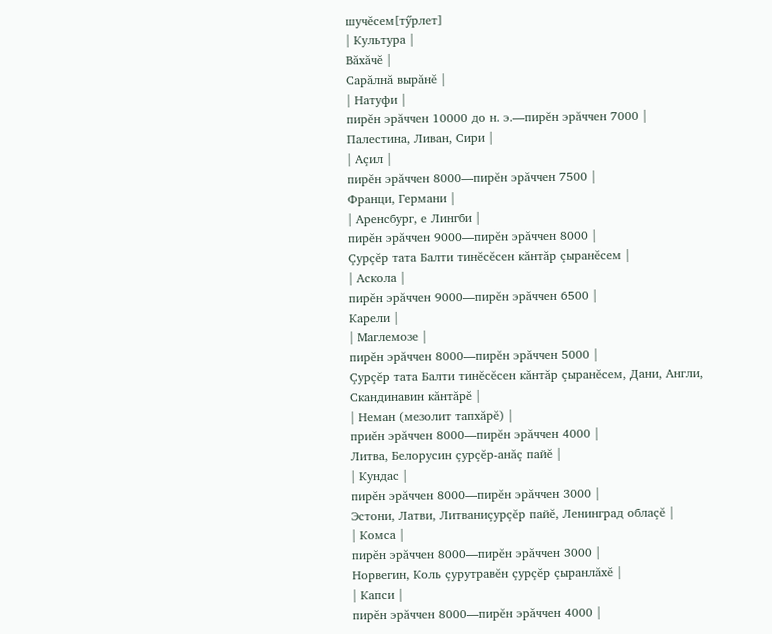шучĕсем[тӳрлет]
| Культура |
Вăхăчĕ |
Сарăлнă вырăнĕ |
| Натуфи |
пирĕн эрăччен 10000 до н. э.—пирĕн эрăччен 7000 |
Палестина, Ливан, Сири |
| Аçил |
пирĕн эрăччен 8000—пирĕн эрăччен 7500 |
Франци, Германи |
| Аренсбург, е Лингби |
пирĕн эрăччен 9000—пирĕн эрăччен 8000 |
Çурçĕр тата Балти тинĕсĕсен кăнтăр çыранĕсем |
| Аскола |
пирĕн эрăччен 9000—пирĕн эрăччен 6500 |
Карели |
| Маглемозе |
пирĕн эрăччен 8000—пирĕн эрăччен 5000 |
Çурçĕр тата Балти тинĕсĕсен кăнтăр çыранĕсем, Дани, Англи, Скандинавин кăнтăрĕ |
| Неман (мезолит тапхăрĕ) |
приĕн эрăччен 8000—пирĕн эрăччен 4000 |
Литва, Белорусин çурçĕр-анăç пайĕ |
| Кундас |
пирĕн эрăччен 8000—пирĕн эрăччен 3000 |
Эстони, Латви, Литваниçурçĕр пайĕ, Ленинград облаçĕ |
| Комса |
пирĕн эрăччен 8000—пирĕн эрăччен 3000 |
Норвегин, Коль çурутравĕн çурçĕр çыранлăхĕ |
| Капси |
пирĕн эрăччен 8000—пирĕн эрăччен 4000 |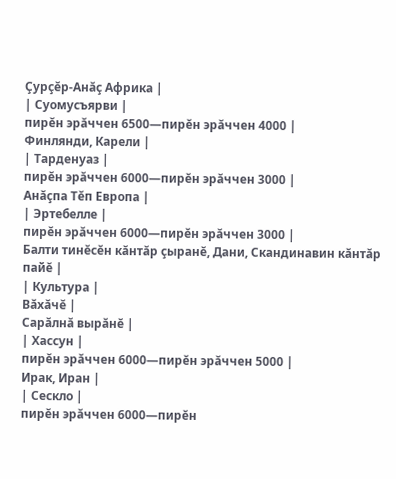Çурçĕр-Анăç Африка |
| Суомусъярви |
пирĕн эрăччен 6500—пирĕн эрăччен 4000 |
Финлянди, Карели |
| Тарденуаз |
пирĕн эрăччен 6000—пирĕн эрăччен 3000 |
Анăçпа Тĕп Европа |
| Эртебелле |
пирĕн эрăччен 6000—пирĕн эрăччен 3000 |
Балти тинĕсĕн кăнтăр çыранĕ, Дани, Скандинавин кăнтăр пайĕ |
| Культура |
Вăхăчĕ |
Сарăлнă вырăнĕ |
| Хассун |
пирĕн эрăччен 6000—пирĕн эрăччен 5000 |
Ирак, Иран |
| Сескло |
пирĕн эрăччен 6000—пирĕн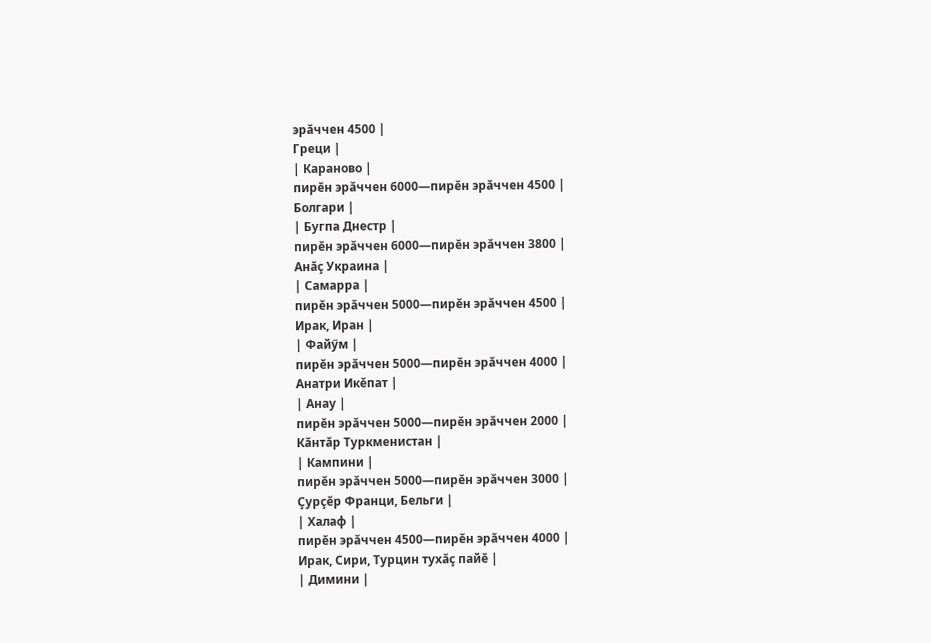эрăччен 4500 |
Греци |
| Караново |
пирĕн эрăччен 6000—пирĕн эрăччен 4500 |
Болгари |
| Бугпа Днестр |
пирĕн эрăччен 6000—пирĕн эрăччен 3800 |
Анăç Украина |
| Самарра |
пирĕн эрăччен 5000—пирĕн эрăччен 4500 |
Ирак, Иран |
| Файӳм |
пирĕн эрăччен 5000—пирĕн эрăччен 4000 |
Анатри Икĕпат |
| Анау |
пирĕн эрăччен 5000—пирĕн эрăччен 2000 |
Кăнтăр Туркменистан |
| Кампини |
пирĕн эрăччен 5000—пирĕн эрăччен 3000 |
Çурçĕр Франци, Бельги |
| Халаф |
пирĕн эрăччен 4500—пирĕн эрăччен 4000 |
Ирак, Сири, Турцин тухăç пайĕ |
| Димини |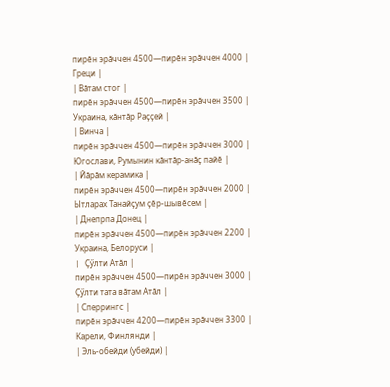пирĕн эрăччен 4500—пирĕн эрăччен 4000 |
Греци |
| Вăтам стог |
пирĕн эрăччен 4500—пирĕн эрăччен 3500 |
Украина, кăнтăр Раççей |
| Винча |
пирĕн эрăччен 4500—пирĕн эрăччен 3000 |
Югослави, Румынин кăнтăр-анăç пайĕ |
| Йăрăм керамика |
пирĕн эрăччен 4500—пирĕн эрăччен 2000 |
Ытларах Танайçум çĕр-шывĕсем |
| Днепрпа Донец |
пирĕн эрăччен 4500—пирĕн эрăччен 2200 |
Украина, Белоруси |
| Çӳлти Атăл |
пирĕн эрăччен 4500—пирĕн эрăччен 3000 |
Çӳлти тата вăтам Атăл |
| Сперрингс |
пирĕн эрăччен 4200—пирĕн эрăччен 3300 |
Карели, Финлянди |
| Эль-обейди (убейди) |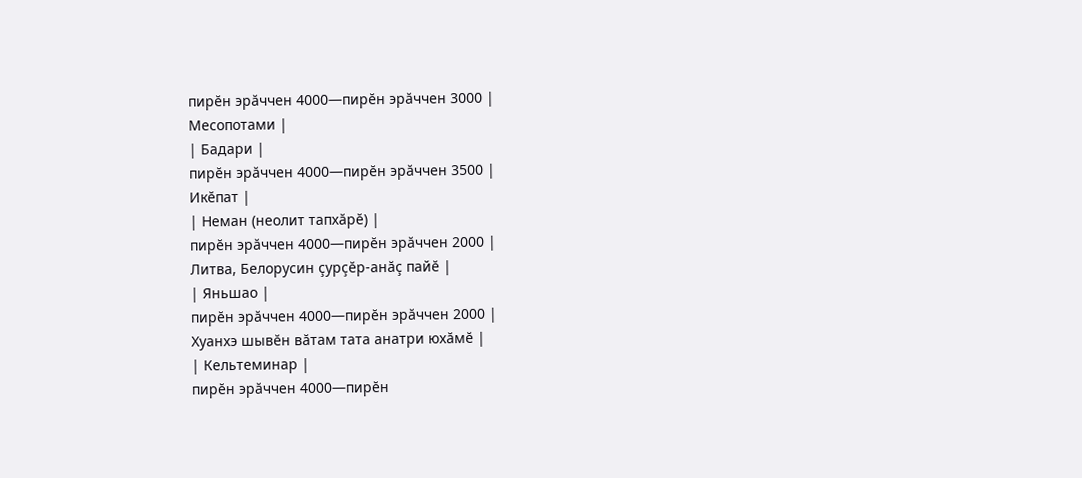пирĕн эрăччен 4000—пирĕн эрăччен 3000 |
Месопотами |
| Бадари |
пирĕн эрăччен 4000—пирĕн эрăччен 3500 |
Икĕпат |
| Неман (неолит тапхăрĕ) |
пирĕн эрăччен 4000—пирĕн эрăччен 2000 |
Литва, Белорусин çурçĕр-анăç пайĕ |
| Яньшао |
пирĕн эрăччен 4000—пирĕн эрăччен 2000 |
Хуанхэ шывĕн вăтам тата анатри юхăмĕ |
| Кельтеминар |
пирĕн эрăччен 4000—пирĕн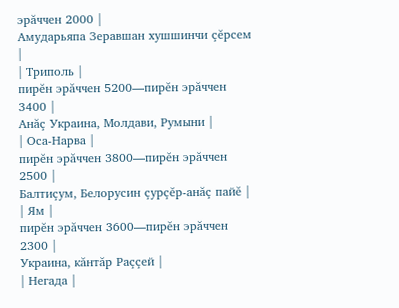эрăччен 2000 |
Амударьяпа Зеравшан хушшинчи çĕрсем |
| Триполь |
пирĕн эрăччен 5200—пирĕн эрăччен 3400 |
Анăç Украина, Молдави, Румыни |
| Оса-Нарва |
пирĕн эрăччен 3800—пирĕн эрăччен 2500 |
Балтиçум, Белорусин çурçĕр-анăç пайĕ |
| Ям |
пирĕн эрăччен 3600—пирĕн эрăччен 2300 |
Украина, кăнтăр Раççей |
| Негада |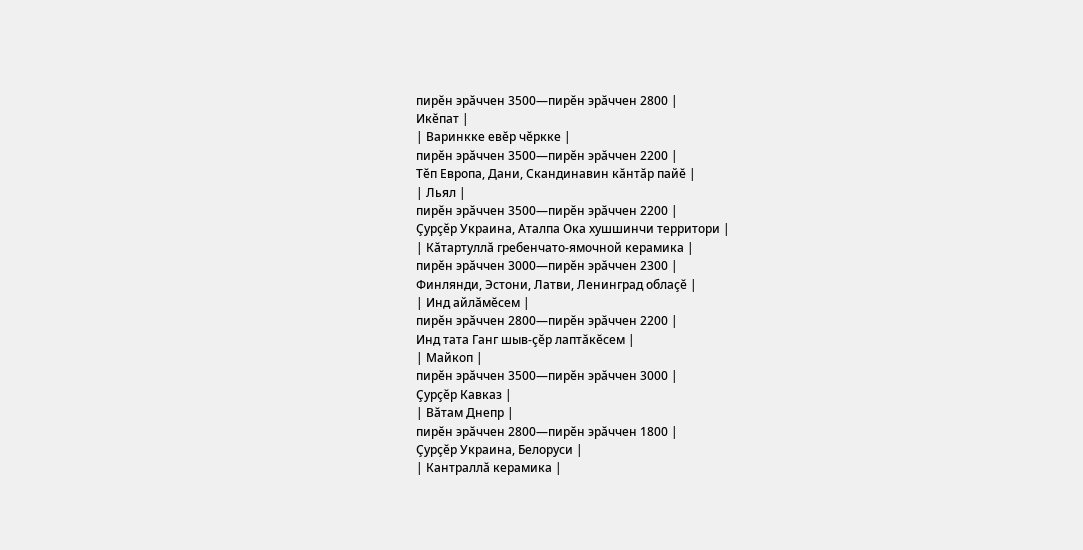пирĕн эрăччен 3500—пирĕн эрăччен 2800 |
Икĕпат |
| Варинкке евĕр чĕркке |
пирĕн эрăччен 3500—пирĕн эрăччен 2200 |
Тĕп Европа, Дани, Скандинавин кăнтăр пайĕ |
| Льял |
пирĕн эрăччен 3500—пирĕн эрăччен 2200 |
Çурçĕр Украина, Аталпа Ока хушшинчи территори |
| Кăтартуллă гребенчато-ямочной керамика |
пирĕн эрăччен 3000—пирĕн эрăччен 2300 |
Финлянди, Эстони, Латви, Ленинград облаçĕ |
| Инд айлăмĕсем |
пирĕн эрăччен 2800—пирĕн эрăччен 2200 |
Инд тата Ганг шыв-çĕр лаптăкĕсем |
| Майкоп |
пирĕн эрăччен 3500—пирĕн эрăччен 3000 |
Çурçĕр Кавказ |
| Вăтам Днепр |
пирĕн эрăччен 2800—пирĕн эрăччен 1800 |
Çурçĕр Украина, Белоруси |
| Кантраллă керамика |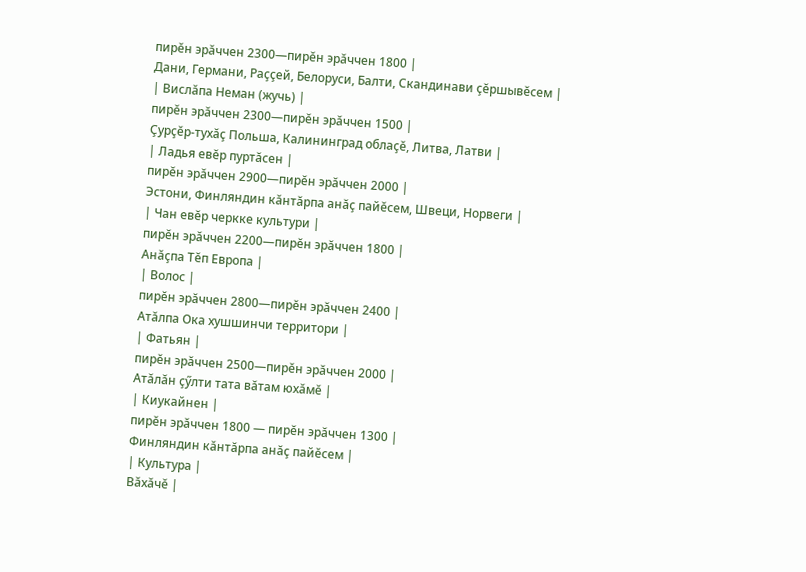пирĕн эрăччен 2300—пирĕн эрăччен 1800 |
Дани, Германи, Раççей, Белоруси, Балти, Скандинави çĕршывĕсем |
| Вислăпа Неман (жучь) |
пирĕн эрăччен 2300—пирĕн эрăччен 1500 |
Çурçĕр-тухăç Польша, Калининград облаçĕ, Литва, Латви |
| Ладья евĕр пуртăсен |
пирĕн эрăччен 2900—пирĕн эрăччен 2000 |
Эстони, Финляндин кăнтăрпа анăç пайĕсем, Швеци, Норвеги |
| Чан евĕр черкке культури |
пирĕн эрăччен 2200—пирĕн эрăччен 1800 |
Анăçпа Тĕп Европа |
| Волос |
пирĕн эрăччен 2800—пирĕн эрăччен 2400 |
Атăлпа Ока хушшинчи территори |
| Фатьян |
пирĕн эрăччен 2500—пирĕн эрăччен 2000 |
Атăлăн çӳлти тата вăтам юхăмĕ |
| Киукайнен |
пирĕн эрăччен 1800 — пирĕн эрăччен 1300 |
Финляндин кăнтăрпа анăç пайĕсем |
| Культура |
Вăхăчĕ |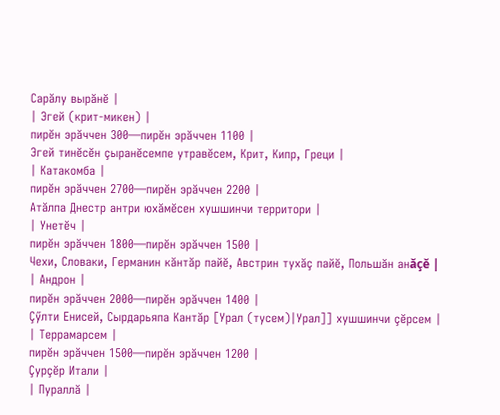Сарăлу вырăнĕ |
| Эгей (крит-микен) |
пирĕн эрăччен 300—пирĕн эрăччен 1100 |
Эгей тинĕсĕн çыранĕсемпе утравĕсем, Крит, Кипр, Греци |
| Катакомба |
пирĕн эрăччен 2700—пирĕн эрăччен 2200 |
Атăлпа Днестр антри юхăмĕсен хушшинчи территори |
| Унетĕч |
пирĕн эрăччен 1800—пирĕн эрăччен 1500 |
Чехи, Словаки, Германин кăнтăр пайĕ, Австрин тухăç пайĕ, Польшăн анăçĕ |
| Андрон |
пирĕн эрăччен 2000—пирĕн эрăччен 1400 |
Çӳлти Енисей, Сырдарьяпа Кантăр [Урал (тусем)|Урал]] хушшинчи çĕрсем |
| Террамарсем |
пирĕн эрăччен 1500—пирĕн эрăччен 1200 |
Çурçĕр Итали |
| Пураллă |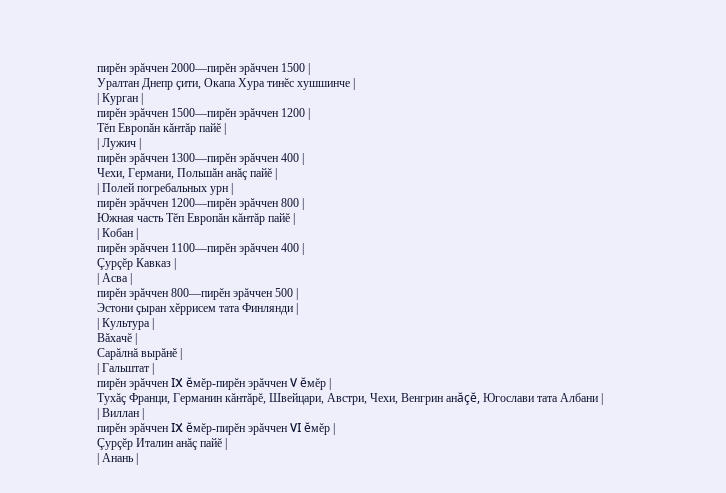пирĕн эрăччен 2000—пирĕн эрăччен 1500 |
Уралтан Днепр çити, Окапа Хура тинĕс хушшинче |
| Курган |
пирĕн эрăччен 1500—пирĕн эрăччен 1200 |
Тĕп Европăн кăнтăр пайĕ |
| Лужич |
пирĕн эрăччен 1300—пирĕн эрăччен 400 |
Чехи, Германи, Польшăн анăç пайĕ |
| Полей погребальных урн |
пирĕн эрăччен 1200—пирĕн эрăччен 800 |
Южная часть Тĕп Европăн кăнтăр пайĕ |
| Кобан |
пирĕн эрăччен 1100—пирĕн эрăччен 400 |
Çурçĕр Кавказ |
| Асва |
пирĕн эрăччен 800—пирĕн эрăччен 500 |
Эстони çыран хĕррисем тата Финлянди |
| Культура |
Вăхачĕ |
Сарăлнă вырăнĕ |
| Гальштат |
пирĕн эрăччен IX ĕмĕр-пирĕн эрăччен V ĕмĕр |
Тухăç Франци, Германин кăнтăрĕ, Швейцари, Австри, Чехи, Венгрин анăçĕ, Югослави тата Албани |
| Виллан |
пирĕн эрăччен IX ĕмĕр-пирĕн эрăччен VI ĕмĕр |
Çурçĕр Италин анăç пайĕ |
| Анань |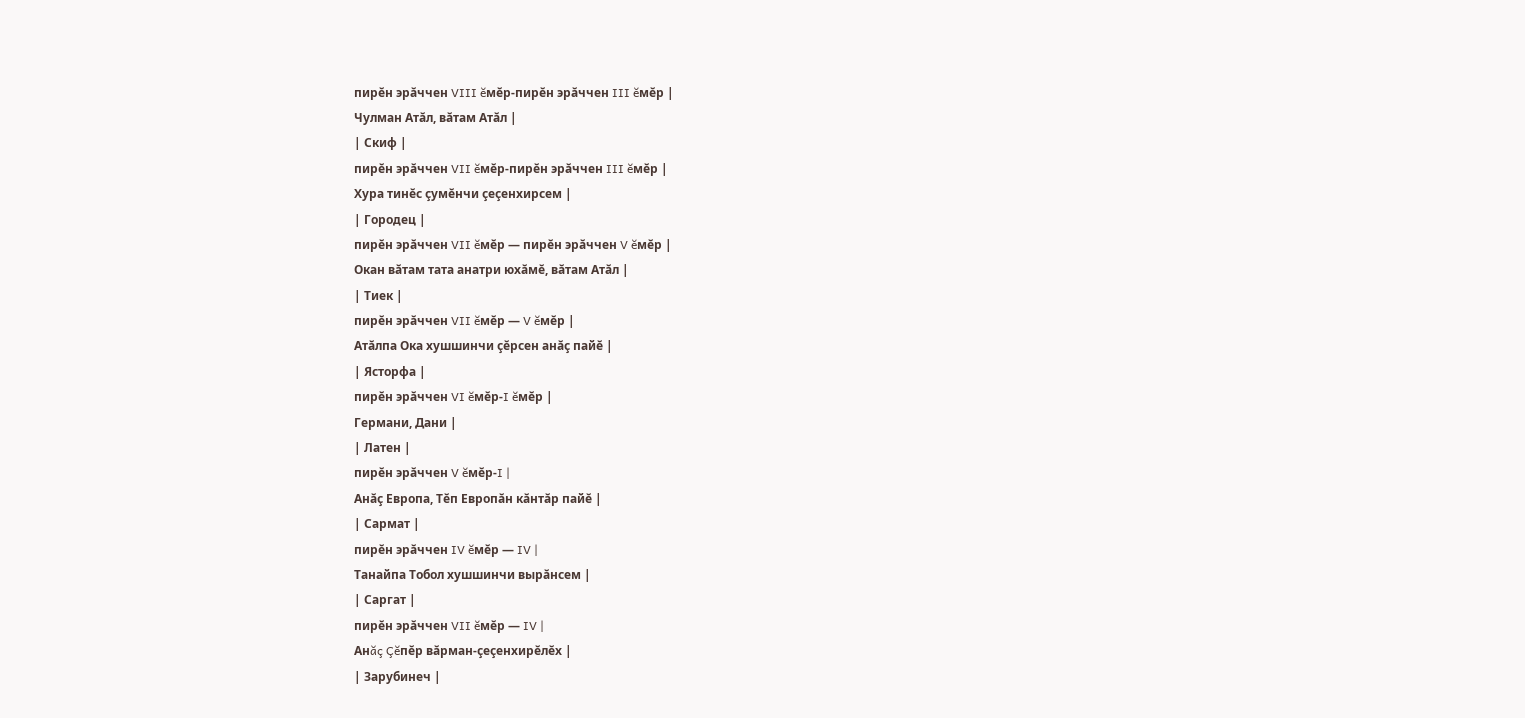пирĕн эрăччен VIII ĕмĕр-пирĕн эрăччен III ĕмĕр |
Чулман Атăл, вăтам Атăл |
| Скиф |
пирĕн эрăччен VII ĕмĕр-пирĕн эрăччен III ĕмĕр |
Хура тинĕс çумĕнчи çеçенхирсем |
| Городец |
пирĕн эрăччен VII ĕмĕр — пирĕн эрăччен V ĕмĕр |
Окан вăтам тата анатри юхăмĕ, вăтам Атăл |
| Тиек |
пирĕн эрăччен VII ĕмĕр — V ĕмĕр |
Атăлпа Ока хушшинчи çĕрсен анăç пайĕ |
| Ясторфа |
пирĕн эрăччен VI ĕмĕр-I ĕмĕр |
Германи, Дани |
| Латен |
пирĕн эрăччен V ĕмĕр-I |
Анăç Европа, Тĕп Европăн кăнтăр пайĕ |
| Сармат |
пирĕн эрăччен IV ĕмĕр — IV |
Танайпа Тобол хушшинчи вырăнсем |
| Саргат |
пирĕн эрăччен VII ĕмĕр — IV |
Анăç Çĕпĕр вăрман-çеçенхирĕлĕх |
| Зарубинеч |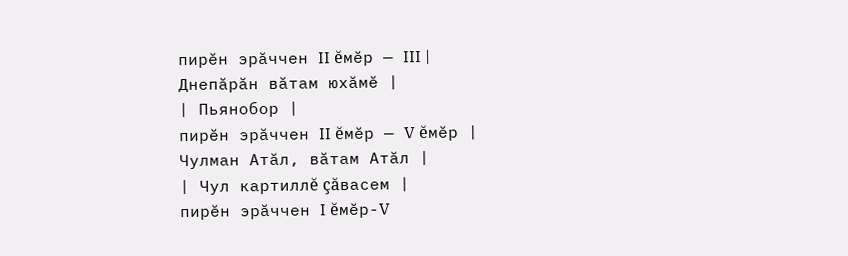пирĕн эрăччен II ĕмĕр — III |
Днепăрăн вăтам юхăмĕ |
| Пьянобор |
пирĕн эрăччен II ĕмĕр — V ĕмĕр |
Чулман Атăл, вăтам Атăл |
| Чул картиллĕ çăвасем |
пирĕн эрăччен I ĕмĕр-V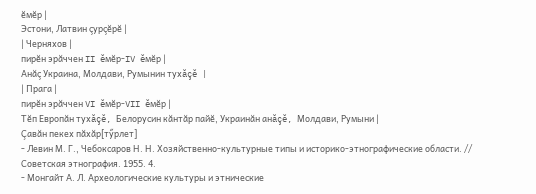ĕмĕр |
Эстони, Латвин çурçĕрĕ |
| Черняхов |
пирĕн эрăччен II ĕмĕр-IV ĕмĕр |
Анăç Украина, Молдави, Румынин тухăçĕ |
| Прага |
пирĕн эрăччен VI ĕмĕр-VII ĕмĕр |
Тĕп Европăн тухăçĕ, Белорусин кăнтăр пайĕ, Украинăн анăçĕ, Молдави, Румыни |
Çавăн пекех пăхăр[тӳрлет]
- Левин М. Г., Чебоксаров Н. Н. Хозяйственно-культурные типы и историко-этнографические области. // Советская этнография. 1955. 4.
- Монгайт А. Л. Археологические культуры и этнические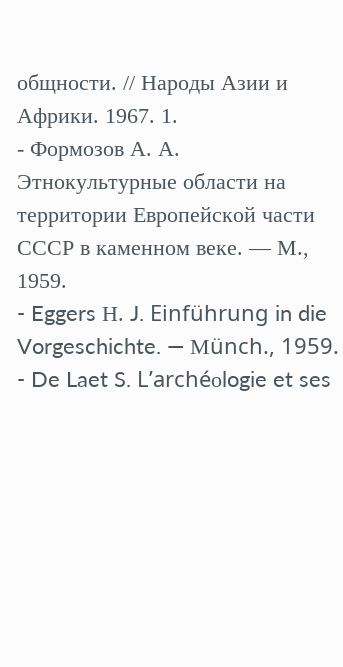общности. // Народы Азии и Африки. 1967. 1.
- Формозов А. А. Этнокультурные области на территории Европейской части СССР в каменном веке. — М., 1959.
- Eggers Н. J. Einführung in die Vorgeschichte. — Мünch., 1959.
- De Laet S. L’archéоlogie et ses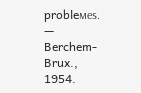probleмеs. — Berchem-Brux., 1954.